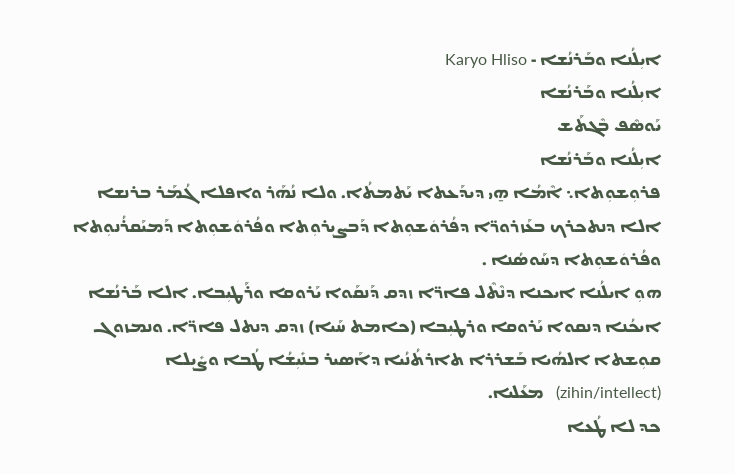ܐܝܼܠܳܢܐ ܘܒܰܪܢܳܫܐ - Karyo Hliso
ܐܝܼܠܳܢܐ ܘܒܰܪܢܳܫܐ
ܝܰܘܣܶܦ ܒܶܓܬܰܫ
ܐܝܼܠܳܢܐ ܘܒܰܪܢܳܫܐ
ܦܪܘܼܫܘܼܬܐ܆ ܐܶܡܳܐ ܗ̱ܝ ܕܝܕܰܥܬܐ ܝܰܬܡܬܳܐ. ܘܠܐ ܢܳܗܰܪ ܘܐܦܠܐ ܓܳܡܰܪ ܒܪܢܫܐ ܐܠܐ ܕܢܬܟܪܟ ܒܥܰܙܪܘܪ̈ܐ ܕܦܳܪܘܿܫܘܼܬܐ ܕܰܒܨܝܼܪܘܼܬܐ ܘܦܳܪܘܿܫܘܼܬܐ ܕܰܡܝܰܩܪܳܢܘܼܬܐ ܘܦܳܪܘܿܫܘܼܬܐ ܕܚܰܘܣܳܢܐ .
ܗܘܼ ܐܝܠܳܢܐ ܐܝܟܢܐ ܕܢܶܬܶܠ ܦܐܪ̈ܐ ܙܕܩ ܕܰܢܩܰܘܐ ܝܰܪܘܩܐ ܘܪܰܛܝܼܒܐ. ܐܠܐ ܒܰܪܢܳܫܐ ܐܝܟܳܢܐ ܕܢܩܘܐ ܝܰܪܘܩܐ ܘܪܛܝܼܒܐ (ܟܐܡܬ ܚܰܝܐ) ܙܕܩ ܕܢܬܠ ܦܐܪ̈ܐ. ܘܢܡܙܘܓ ܩܘܼܫܬܐ ܐܠܗܳܝܐ ܒܰܫܪܪܐ ܬܐܪܬܳܢܳܝܐ ܕܐܰܣܝܪ ܒܢܺܝܼܫܳܐ ܛܳܒܐ ܘܨܺܝܼܠܐ   (zihin/intellect)   ܡܥܰܠܝܐ.
ܟܕ ܠܐ ܛܳܥܐ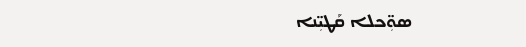ܣܘܼ̈ܟܠܐ ܩܰܛܝܼ̈ܢܐ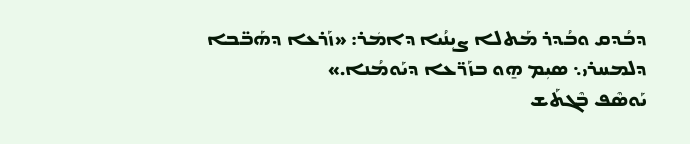ܕܒܳܕܩ ܘܒܳܕܪ ܡܰܬܠܐ ܨܝܼܢܳܝܐ ܕܐܡܿܪ: «ܙܰܪܥܐ ܕܗܰܒ̈ܒܐ ܕܠܡܚܪܝ܆ ܣܝܼܡ ܗ̱ܘ ܒܙܰܪ̈ܥܐ ܕܝܰܘܡܳܢܐ.»
ܝܰܘܣܶܦ ܒܶܓܬܰܫ